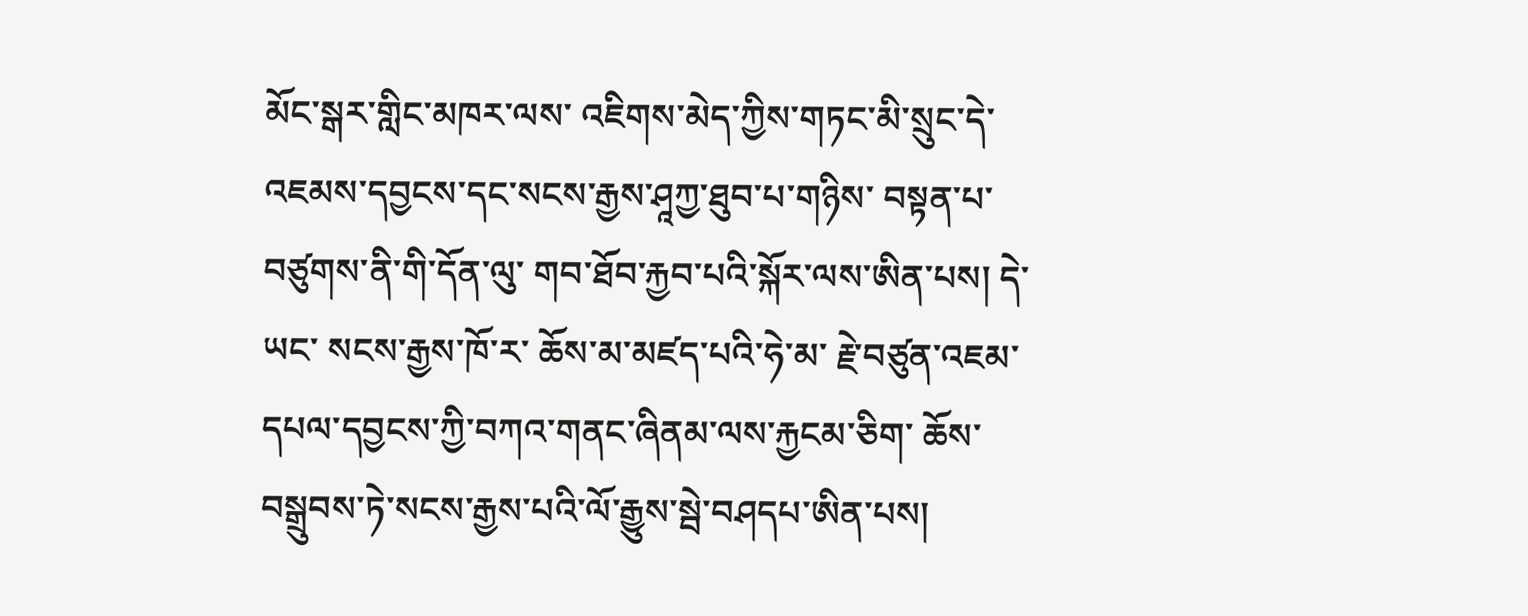མོང་སྒར་གླིང་མཁར་ལས་ འཇིགས་མེད་ཀྱིས་གཏང་མི་སྲུང་དེ་ འཇམས་དབྱངས་དང་སངས་རྒྱས་ཤཱཀྱ་ཐུབ་པ་གཉིས་ བསྟན་པ་བཙུགས་ནི་གི་དོན་ལུ་ གབ་ཐོབ་རྐྱབ་པའི་སྐོར་ལས་ཨིན་པས། དེ་ཡང་ སངས་རྒྱས་ཁོ་ར་ ཆོས་མ་མཛད་པའི་ཧེ་མ་ རྗེ་བཙུན་འཇམ་དཔལ་དབྱངས་ཀྱི་བཀའ་གནང་ཞིནམ་ལས་རྐྱངམ་ཅིག་ ཆོས་བསྒྲུབས་ཏེ་སངས་རྒྱས་པའི་ལོ་རྒྱུས་སྦེ་བཤདཔ་ཨིན་པས།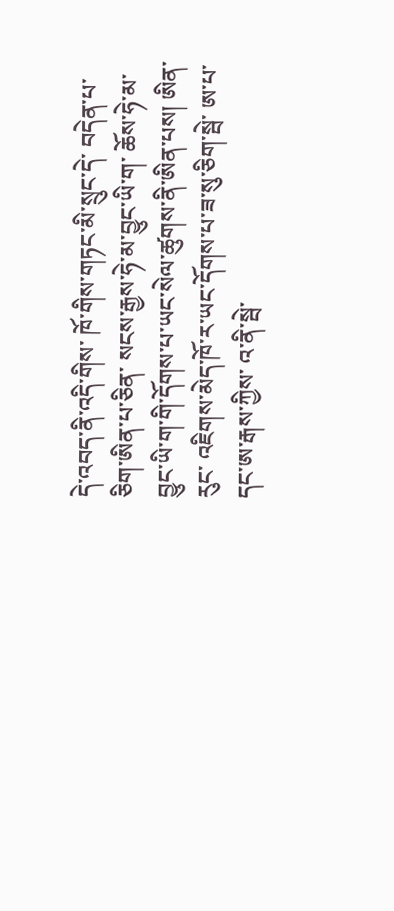དེ་འབད་ནི་འདི་གིས་ ཁོ་གིས་གཏང་མི་སྲུང་དེ་ བདེན་པ་ཅིག་ཨིན་པ་ཅིན་ སངས་རྒྱས་ཧེ་མ་བྱུང་ཡི་ག་ ཆོས་ཧེ་མ་བྱུང་ཡི་ག་གི་དོགས་པ་ཡང་སེལ་ཚུགས་ནི་ཨིན་པས། ཨིན་རུང་ འཇིགས་མེད་ཁོ་ར་ཡང་དོགས་པ་ཟ་སུ་ཅིག་སྦེ་ ཨ་པ་དང་ཨ་རྒས་ཀྱིས་ འ་ནི་སྦེ་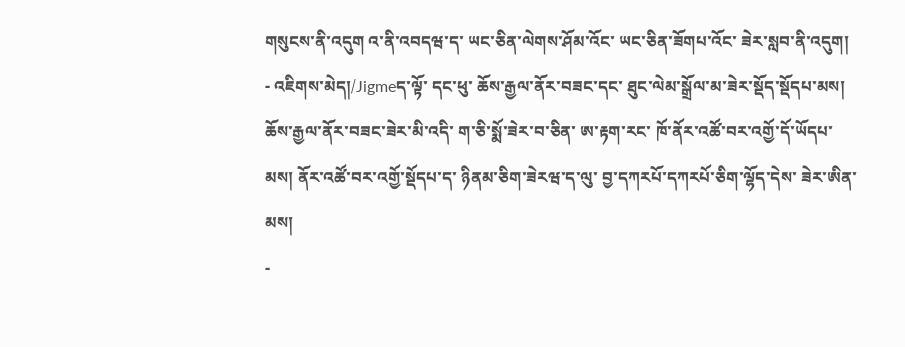གསུངས་ནི་འདུག འ་ནི་འབདཝ་ད་ ཡང་ཅིན་ལེགས་ཤོམ་འོང་ ཡང་ཅིན་ཟོགཔ་འོང་ ཟེར་སླབ་ནི་འདུག།
- འཇིགས་མེད།/Jigmeད་ལྟོ་ དང་ཕུ་ ཆོས་རྒྱལ་ནོར་བཟང་དང་ ཐུང་ལེམ་སྒྲོལ་མ་ཟེར་སྡོད་སྡོདཔ་མས། ཆོས་རྒྱལ་ནོར་བཟང་ཟེར་མི་འདི་ ག་ཅི་སྨོ་ཟེར་བ་ཅིན་ ཨ་རྟག་རང་ ཁོ་ནོར་འཚོ་བར་འགྱོ་དོ་ཡོདཔ་མས། ནོར་འཚོ་བར་འགྱོ་སྡོདཔ་ད་ ཉིནམ་ཅིག་ཟེརཝ་ད་ལུ་ བྱ་དཀརཔོ་དཀརཔོ་ཅིག་ལྷོད་དེས་ ཟེར་ཨིན་མས།
-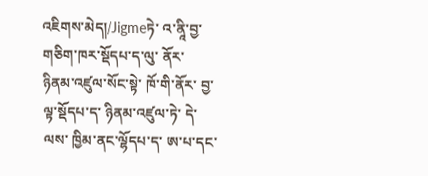འཇིགས་མེད།/Jigmeཏེ་ འ་ནཱི་བྱ་གཅིག་ཁར་སྡོདཔ་ད་ལུ་ ནོར་ ཉིནམ་འཛུལ་སོང་སྟེ་ ཁོ་གི་ནོར་ བྱ་ལྟ་སྡོདཔ་ད་ ཉིནམ་འཛུལ་ཏེ་ དེ་ལས་ ཁྱིམ་ནང་ལྷོདཔ་ད་ ཨ་པ་དང་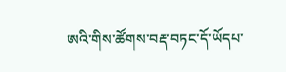ཨའི་གིས་ཚོགས་བརྡ་བཏང་དོ་ཡོདཔ་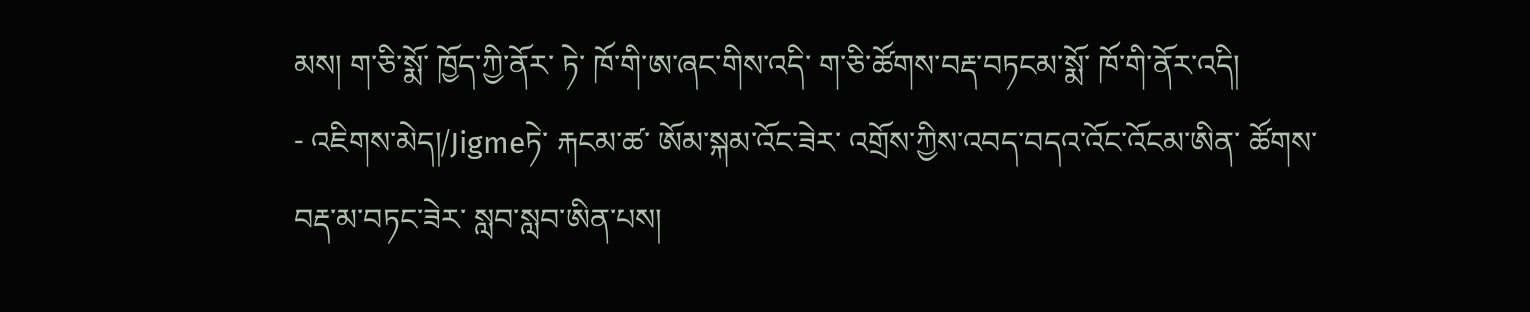མས། ག་ཅི་སྨོ་ ཁྱོད་ཀྱི་ནོར་ ཏེ་ ཁོ་གི་ཨ་ཞང་གིས་འདི་ ག་ཅི་ཚོགས་བརྡ་བཏངམ་སྨོ་ ཁོ་གི་ནོར་འདི།
- འཇིགས་མེད།/Jigmeཏེ་ རྐངམ་ཚ་ ཨོམ་སྐམ་འོང་ཟེར་ འགྲོས་ཀྱིས་འབད་བདའ་འོང་འོངམ་ཨིན་ ཚོགས་བརྡ་མ་བཏང་ཟེར་ སླབ་སླབ་ཨིན་པས།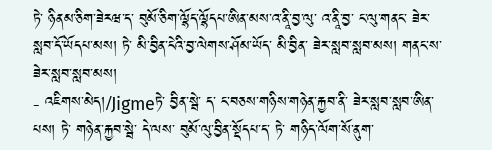ཏེ་ ཉིནམ་ཅིག་ཟེརཝ་ད་ བུམོ་ཅིག་ལྷོད་ལྷོདཔ་ཨིན་མས་འ་ནཱི་བྱ་ལུ་ འ་ནཱི་བྱ་ ང་ལུ་གནང་ ཟེར་སླབ་དོ་ཡོདཔ་མས། ཏེ་ མི་བྱིན་ངེའི་བྱ་ལེགས་ཤོམ་ཡོད་ མི་བྱིན་ ཟེར་སླབ་སླབ་མས། གནང་ས་ ཟེར་སླབ་སླབ་མས།
- འཇིགས་མེད།/Jigmeཏེ་ བྱིན་སྦེ་ ད་ ང་བཅས་གཉིས་གཉེན་རྐྱབ་ནི་ ཟེར་སླབ་སླབ་ཨིན་པས། ཏེ་ གཉེན་རྐྱབ་སྦེ་ དེ་ལས་ བུམོ་ལུ་བྱིན་སྡོདཔ་ད་ ཏེ་ གཉིད་ལོག་སོ་ནུག་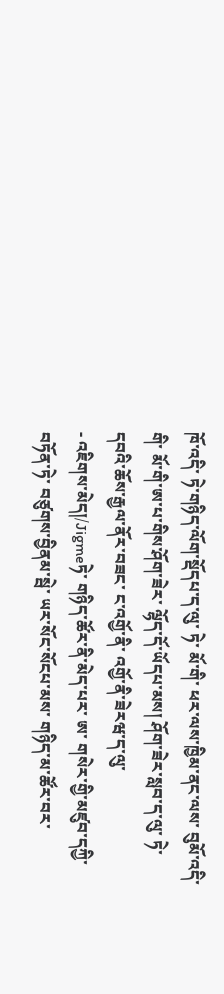ཁོ་འདི་ ཏེ་གཉིད་ལོག་སྡོདཔ་ད་ལུ་ ཏེ་ མོ་གི་ ཕར་ལས་ཁྱིམ་ནང་ལས་ བུམོ་འདི་གི་ མོ་གི་ཨ་པ་གིས་ཤོག་ཟེར་ ལྷོད་དོ་ཡོདཔ་མས། ཤོག་ཟེར་སླབ་ད་ལུ་ ཏེ་ དབའི་ཆོས་རྒྱལ་ནོར་བཟང་ ང་འགྱོ་ནི་ འགྱོ་ནི་ཟེརཝ་ད་ལུ་
- འཇིགས་མེད།/Jigmeཏེ་ གཉིད་ཚོར་ནི་མེད་པར་ ཨ་ གསེར་གྱི་མཛུབ་དཀྱི་བཏོན་ཏེ་ བཙུགས་བྱིནམ་སྦེ་ ཡར་སོང་སོངཔ་མས་ གཉིད་མ་ཚོར་བར་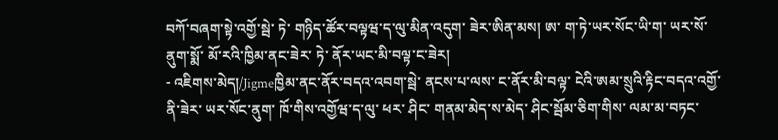བཀོ་བཞག་སྟེ་འགྱོ་སྦེ་ ཏེ་ གཉིད་ཚོར་བལྟཝ་ད་ལུ་མིན་འདུག་ ཟེར་ཨིན་མས། ཨ་ ག་ཏེ་ཡར་སོང་ཡི་ག་ ཡར་སོ་ནུག་སྨོ་ མོ་རའི་ཁྱིམ་ནང་ཟེར་ ཏེ་ ནོར་ཡང་མི་བལྟ་ང་ཟེར།
- འཇིགས་མེད།/Jigmeཁྱིམ་ནང་ནོར་བདའ་འབག་སྦེ་ ནངས་པ་ལས་ ང་ནོར་མི་བལྟ་ ངེའི་ཨམ་སྲུའི་རྟིང་བདའ་འགྱོ་ནི་ཟེར་ ཡར་སོང་ནུག་ ཁོ་གིས་འགྱོཝ་ད་ལུ་ ཕར་ ཤིང་ གནམ་མེད་ས་མེད་ ཤིང་སྦོམ་ཅིག་གིས་ ལམ་མ་བཏང་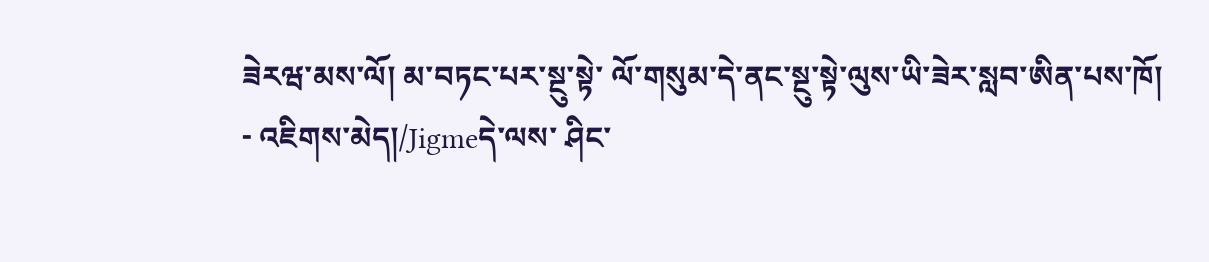ཟེརཝ་མས་ལོ། མ་བཏང་པར་སྔུ་སྟེ་ ལོ་གསུམ་དེ་ནང་སྔུ་སྟེ་ལུས་ཡི་ཟེར་སླབ་ཨིན་པས་ཁོ།
- འཇིགས་མེད།/Jigmeདེ་ལས་ ཤིང་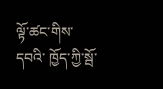ལྟོ་ཚང་གིས་ དབའི་ ཁྱོད་ཀྱི་སྦོ་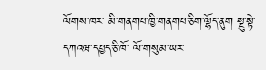ལོགས་ཁར་ མི་གནགཔ་ཁྱི་གནགཔ་ཅིག་ལྷོད་ནུག སྔུ་སྟེ་དཀའཝ་དཔྱད་ཅི་ཁོ་ ལོ་གསུམ་ཡར་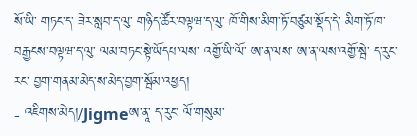སོ་ཡི་ གཏང་ད་ ཟེར་སླབ་ད་ལུ་ གཉིད་ཚོར་བལྟཝ་ད་ལུ་ ཁོ་གིས་མིག་ཏོ་བཙུམ་སྡོད་དེ་ མིག་ཏོ་ཁ་བརྒྱངས་བལྟཝ་ད་ལུ་ ལམ་བཏང་སྟེ་ཡོདཔ་ལས་ འགྱོ་ཡི་ལོ་ ཨ་ན་ལས་ ཨ་ན་ལས་འགྱོ་སྦེ་ ད་རུང་རང་ བྱག་གནམ་མེད་ས་མེད་བྱག་སྦོམ་འཕྱད།
- འཇིགས་མེད།/Jigmeཨ་ནཱ་ ད་རུང་ ལོ་གསུམ་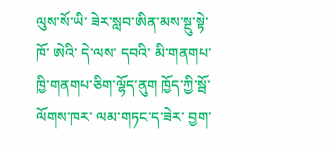ལུས་སོ་ཡི་ ཟེར་སླབ་ཨིན་མས་སྔུ་སྟེ་ཁོ་ ཨེའི་ དེ་ལས་ དབའི་ མི་གནགཔ་ཁྱི་གནགཔ་ཅིག་ལྷོད་ནུག ཁྱོད་ཀྱི་སྦོ་ལོགས་ཁར་ ལམ་གཏང་ད་ཟེར་ བྱག་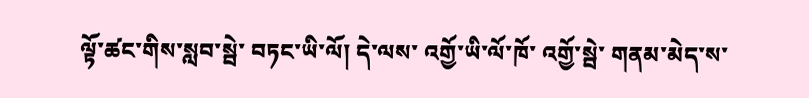ལྟོ་ཚང་གིས་སླབ་སྦེ་ བཏང་ཡི་ལོ། དེ་ལས་ འགྱོ་ཡི་ལོ་ཁོ་ འགྱོ་སྦེ་ གནམ་མེད་ས་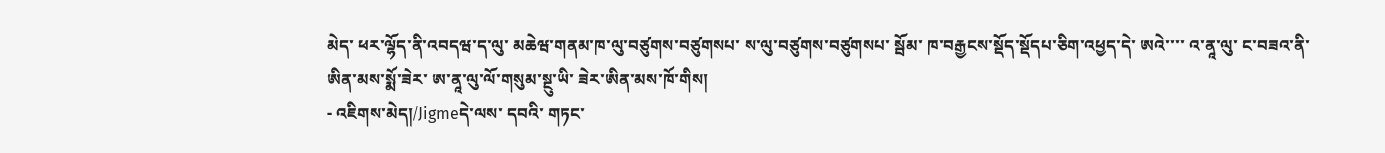མེད་ ཕར་ལྷོད་ནི་འབདཝ་ད་ལུ་ མཆེཝ་གནམ་ཁ་ལུ་བཙུགས་བཙུགསཔ་ ས་ལུ་བཙུགས་བཙུགསཔ་ སྦོམ་ ཁ་བརྒྱངས་སྡོད་སྡོདཔ་ཅིག་འཕྱད་དེ་ ཨའེ་་་་ འ་ནཱ་ལུ་ ང་བཟའ་ནི་ཨིན་མས་སྨོ་ཟེར་ ཨ་ནཱ་ལུ་ལོ་གསུམ་སྔུ་ཡི་ ཟེར་ཨིན་མས་ཁོ་གིས།
- འཇིགས་མེད།/Jigmeདེ་ལས་ དབའི་ གཏང་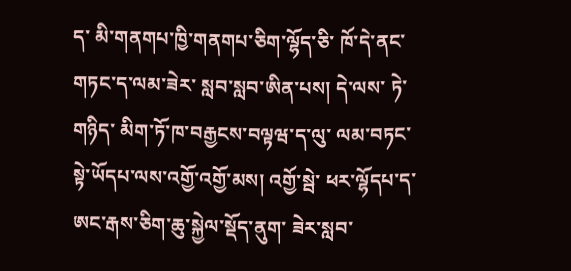ད་ མི་གནགཔ་ཁྱི་གནགཔ་ཅིག་ལྷོད་ཅི་ ཁོ་དེ་ནང་ གཏང་ད་ལམ་ཟེར་ སླབ་སླབ་ཨིན་པས། དེ་ལས་ ཏེ་ གཉིད་ མིག་ཏོ་ཁ་བརྒྱངས་བལྟཝ་ད་ལུ་ ལམ་བཏང་སྟེ་ཡོདཔ་ལས་འགྱོ་འགྱོ་མས། འགྱོ་སྦེ་ ཕར་ལྷོདཔ་ད་ ཨང་རྒས་ཅིག་ཆུ་སྐྱེལ་སྡོད་ནུག་ ཟེར་སླབ་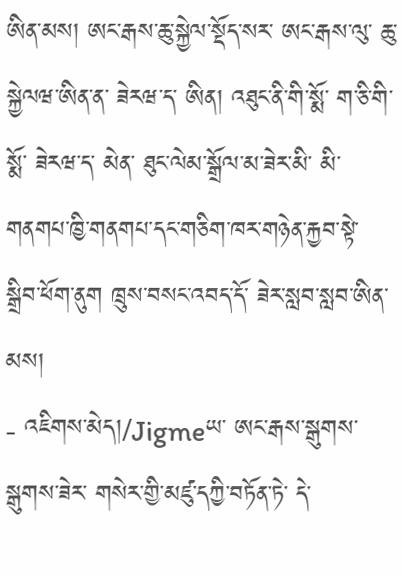ཨིན་མས། ཨང་རྒས་ཆུ་སྐྱེལ་སྡོད་སར་ ཨང་རྒས་ལུ་ ཆུ་སྐྱེལཝ་ཨིན་ན་ ཟེརཝ་ད་ ཨིན། འཐུང་ནི་གི་སྨོ་ ག་ཅི་གི་སྨོ་ ཟེརཝ་ད་ མེན་ ཐུང་ལེམ་སྒྲོལ་མ་ཟེར་མི་ མི་གནགཔ་ཁྱི་གནགཔ་དང་གཅིག་ཁར་གཉེན་རྐྱབ་སྟེ་ སྒྲིབ་ཕོག་ནུག ཁྲུས་བསང་འབད་དོ་ ཟེར་སླབ་སླབ་ཨིན་མས།
- འཇིགས་མེད།/Jigmeཡ་ ཨང་རྒས་སྒུགས་སྒུགས་ཟེར་ གསེར་གྱི་མཛུ་དཀྱི་བཏོན་ཏེ་ དེ་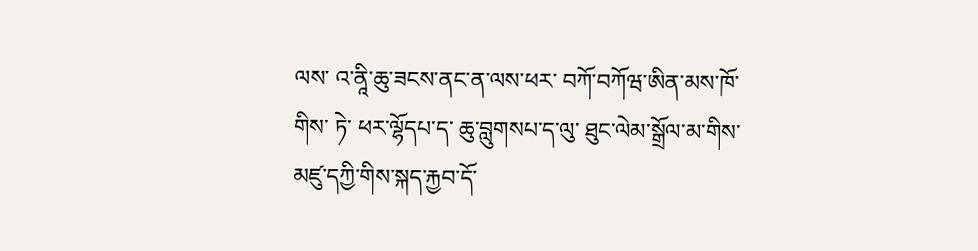ལས་ འ་ནཱི་ཆུ་ཟངས་ནང་ན་ལས་ཕར་ བཀོ་བཀོཝ་ཨིན་མས་ཁོ་གིས་ ཏེ་ ཕར་ལྷོདཔ་ད་ ཆུ་བླུགསཔ་ད་ལུ་ ཐུང་ལེམ་སྒྲོལ་མ་གིས་ མཛུ་དཀྱི་གིས་སྐད་རྐྱབ་དོ་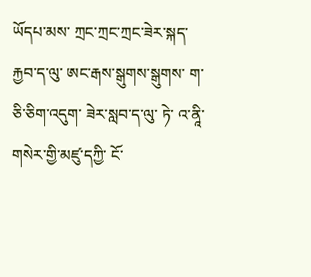ཡོདཔ་མས་ ཀྲང་ཀྲང་ཀྲང་ཟེར་སྐད་རྐྱབ་ད་ལུ་ ཨང་རྒས་སྒུགས་སྒུགས་ ག་ཅི་ཅིག་འདུག་ ཟེར་སླབ་ད་ལུ་ ཏེ་ འ་ནཱི་གསེར་གྱི་མཛུ་དཀྱི་ ངོ་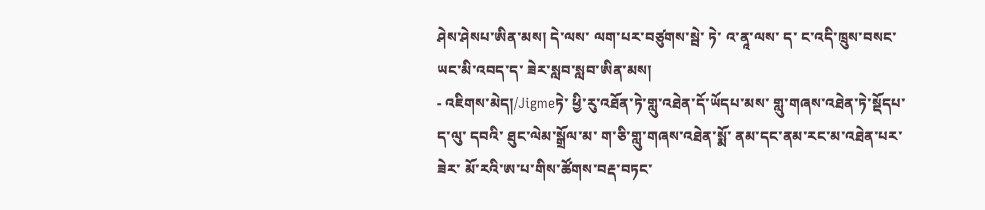ཤེས་ཤེསཔ་ཨིན་མས། དེ་ལས་ ལག་པར་བཙུགས་སྦེ་ ཏེ་ འ་ནཱ་ལས་ ད་ ང་འདི་ཁྲུས་བསང་ཡང་མི་འབད་ད་ ཟེར་སླབ་སླབ་ཨིན་མས།
- འཇིགས་མེད།/Jigmeཏེ་ ཕྱི་རུ་འཐོན་ཏེ་གླུ་འཐེན་དོ་ཡོདཔ་མས་ གླུ་གཞས་འཐེན་ཏེ་སྡོདཔ་ད་ལུ་ དབའི་ ཐུང་ལེམ་སྒྲོལ་མ་ ག་ཅི་གླུ་གཞས་འཐེན་སྨོ་ ནམ་དང་ནམ་རང་མ་འཐེན་པར་ཟེར་ མོ་རའི་ཨ་པ་གིས་ཚོགས་བརྡ་བཏང་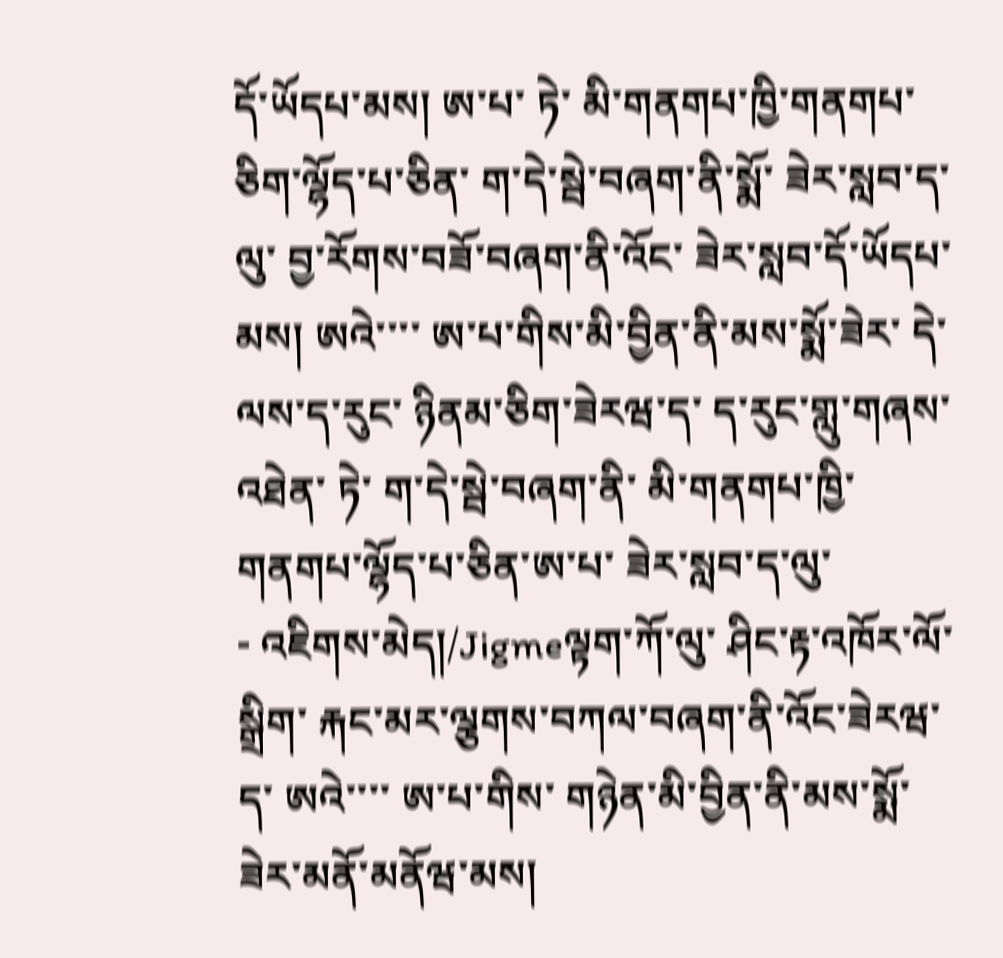དོ་ཡོདཔ་མས། ཨ་པ་ ཏེ་ མི་གནགཔ་ཁྱི་གནགཔ་ཅིག་ལྷོད་པ་ཅིན་ ག་དེ་སྦེ་བཞག་ནི་སྨོ་ ཟེར་སླབ་ད་ལུ་ བྱ་རོགས་བཟོ་བཞག་ནི་འོང་ ཟེར་སླབ་དོ་ཡོདཔ་མས། ཨའེ་་་་ ཨ་པ་གིས་མི་བྱིན་ནི་མས་སྨོ་ཟེར་ དེ་ལས་ད་རུང་ ཉིནམ་ཅིག་ཟེརཝ་ད་ ད་རུང་གླུ་གཞས་འཐེན་ ཏེ་ ག་དེ་སྦེ་བཞག་ནི་ མི་གནགཔ་ཁྱི་གནགཔ་ལྷོད་པ་ཅིན་ཨ་པ་ ཟེར་སླབ་ད་ལུ་
- འཇིགས་མེད།/Jigmeལྟག་ཀོ་ལུ་ ཤིང་རྟ་འཁོར་ལོ་སྒྲིག་ རྐང་མར་ལྕགས་བཀལ་བཞག་ནི་འོང་ཟེརཝ་ད་ ཨའེ་་་་ ཨ་པ་གིས་ གཉེན་མི་བྱིན་ནི་མས་སྨོ་ཟེར་མནོ་མནོཝ་མས།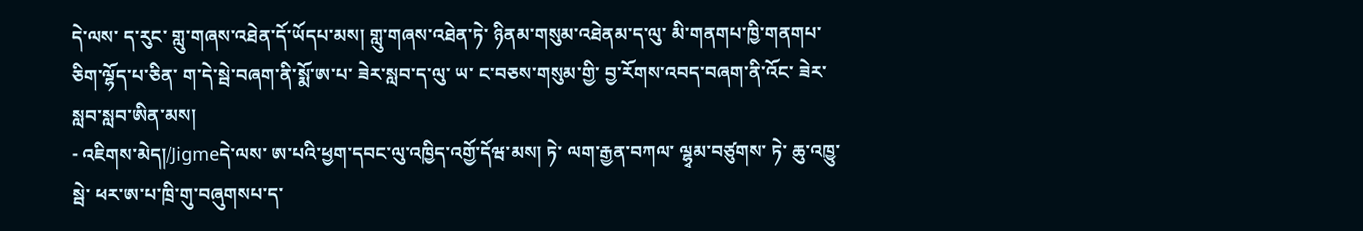དེ་ལས་ ད་རུང་ གླུ་གཞས་འཐེན་དོ་ཡོདཔ་མས། གླུ་གཞས་འཐེན་ཏེ་ ཉིནམ་གསུམ་འཐེནམ་ད་ལུ་ མི་གནགཔ་ཁྱི་གནགཔ་ཅིག་ལྷོད་པ་ཅིན་ ག་དེ་སྦེ་བཞག་ནི་སྨོ་ཨ་པ་ ཟེར་སླབ་ད་ལུ་ ཡ་ ང་བཅས་གསུམ་གྱི་ བྱ་རོགས་འབད་བཞག་ནི་འོང་ ཟེར་སླབ་སླབ་ཨིན་མས།
- འཇིགས་མེད།/Jigmeདེ་ལས་ ཨ་པའི་ཕྱག་དབང་ལུ་འཁྱིད་འགྱོ་དོཝ་མས། ཏེ་ ལག་རྒྱན་བཀལ་ ལྷྭམ་བཙུགས་ ཏེ་ ཆུ་འཁྱུ་སྦེ་ ཕར་ཨ་པ་ཁྲི་གུ་བཞུགསཔ་ད་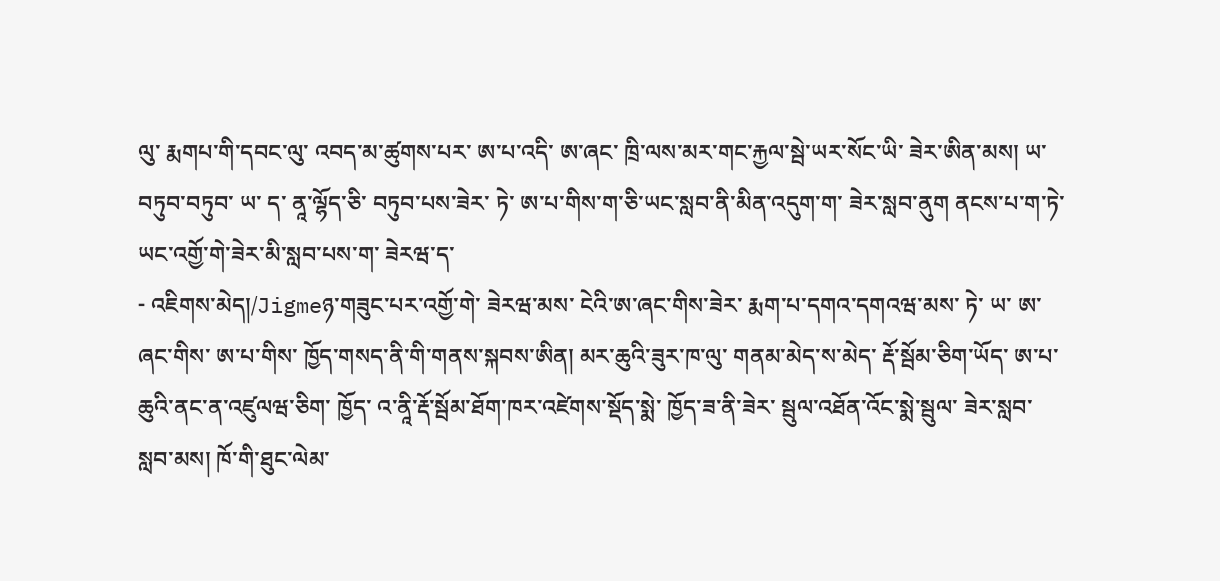ལུ་ རྨགཔ་གི་དབང་ལུ་ འབད་མ་ཚུགས་པར་ ཨ་པ་འདི་ ཨ་ཞང་ ཁྲི་ལས་མར་གང་རྐྱལ་སྦེ་ཡར་སོང་ཡི་ ཟེར་ཨིན་མས། ཡ་ བཏུབ་བཏུབ་ ཡ་ ད་ ནཱ་ལྷོད་ཅི་ བཏུབ་པས་ཟེར་ ཏེ་ ཨ་པ་གིས་ག་ཅི་ཡང་སླབ་ནི་མིན་འདུག་ག་ ཟེར་སླབ་ནུག ནངས་པ་ག་ཏེ་ཡང་འགྱོ་གེ་ཟེར་མི་སླབ་པས་ག་ ཟེརཝ་ད་
- འཇིགས་མེད།/Jigmeཉ་གཟུང་པར་འགྱོ་གེ་ ཟེརཝ་མས་ ངེའི་ཨ་ཞང་གིས་ཟེར་ རྨག་པ་དགའ་དགའཝ་མས་ ཏེ་ ཡ་ ཨ་ཞང་གིས་ ཨ་པ་གིས་ ཁྱོད་གསད་ནི་གི་གནས་སྐབས་ཨིན། མར་ཆུའི་ཟུར་ཁ་ལུ་ གནམ་མེད་ས་མེད་ རྡོ་སྦོམ་ཅིག་ཡོད་ ཨ་པ་ཆུའི་ནང་ན་འཛུལཝ་ཅིག་ ཁྱོད་ འ་ནཱི་རྡོ་སྦོམ་ཐོག་ཁར་འཛེགས་སྡོད་སྨེ་ ཁྱོད་ཟ་ནི་ཟེར་ སྦུལ་འཐོན་འོང་སྨེ་སྦུལ་ ཟེར་སླབ་སླབ་མས། ཁོ་གི་ཐུང་ལེམ་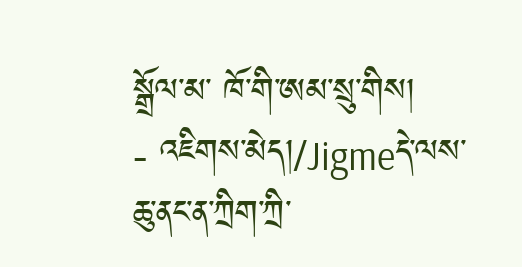སྒྲོལ་མ་ ཁོ་གི་ཨམ་སྲུ་གིས།
- འཇིགས་མེད།/Jigmeདེ་ལས་ ཆུ་ནང་ན་ཀྲིག་ཀྲི་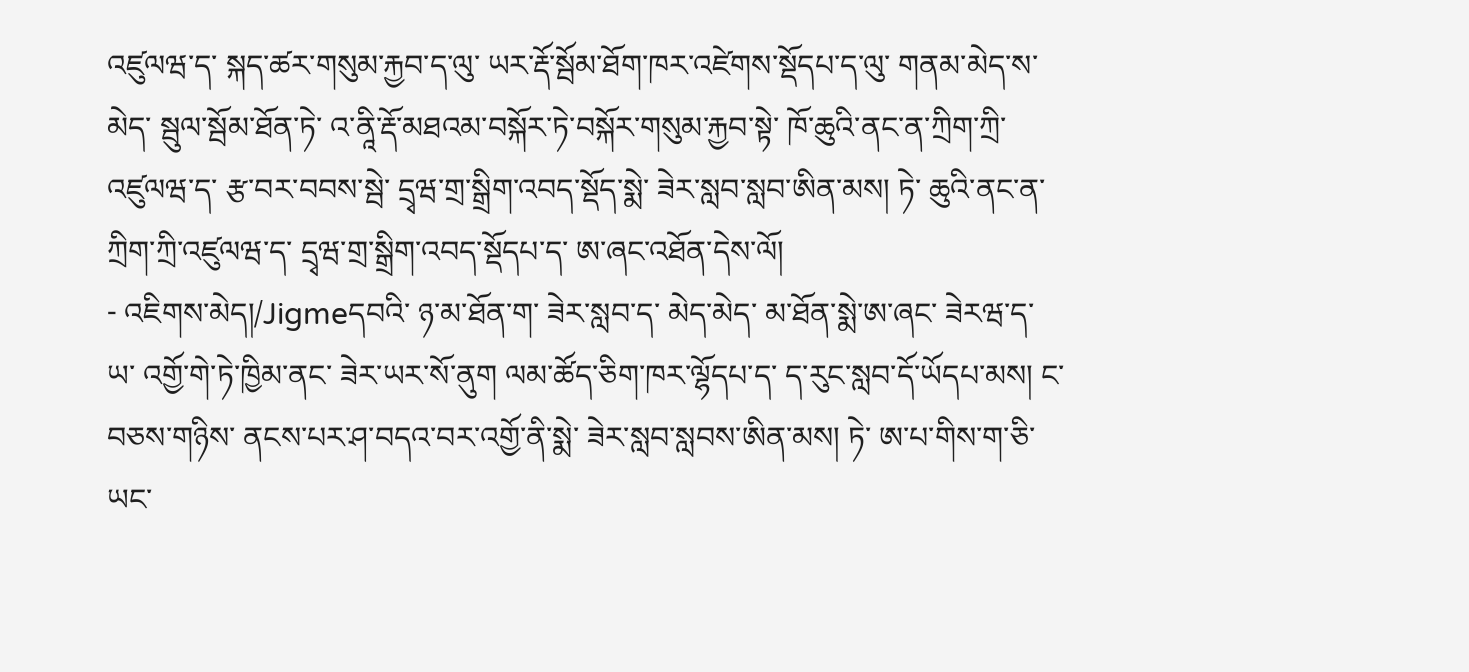འཛུལཝ་ད་ སྐད་ཚར་གསུམ་རྐྱབ་ད་ལུ་ ཡར་རྡོ་སྦོམ་ཐོག་ཁར་འཛེགས་སྡོདཔ་ད་ལུ་ གནམ་མེད་ས་མེད་ སྦུལ་སྦོམ་ཐོན་ཏེ་ འ་ནཱི་རྡོ་མཐའམ་བསྐོར་ཏེ་བསྐོར་གསུམ་རྐྱབ་སྟེ་ ཁོ་ཆུའི་ནང་ན་ཀྲིག་ཀྲི་འཛུལཝ་ད་ རྩ་བར་བབས་སྦེ་ དྲྭཝ་གྲ་སྒྲིག་འབད་སྡོད་སྨེ་ ཟེར་སླབ་སླབ་ཨིན་མས། ཏེ་ ཆུའི་ནང་ན་ཀྲིག་ཀྲི་འཛུལཝ་ད་ དྲྭཝ་གྲ་སྒྲིག་འབད་སྡོདཔ་ད་ ཨ་ཞང་འཐོན་དེས་ལོ།
- འཇིགས་མེད།/Jigmeདབའི་ ཉ་མ་ཐོན་ག་ ཟེར་སླབ་ད་ མེད་མེད་ མ་ཐོན་སྨེ་ཨ་ཞང་ ཟེརཝ་ད་ ཡ་ འགྱོ་གེ་ཏེ་ཁྱིམ་ནང་ ཟེར་ཡར་སོ་ནུག ལམ་ཚོད་ཅིག་ཁར་ལྷོདཔ་ད་ ད་རུང་སླབ་དོ་ཡོདཔ་མས། ང་བཅས་གཉིས་ ནངས་པར་ཤ་བདའ་བར་འགྱོ་ནི་སྨེ་ ཟེར་སླབ་སླབས་ཨིན་མས། ཏེ་ ཨ་པ་གིས་ག་ཅི་ཡང་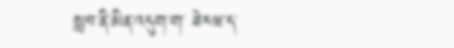སླབ་ནི་མིན་འདུག་ག་ ཟེརཝ་ད་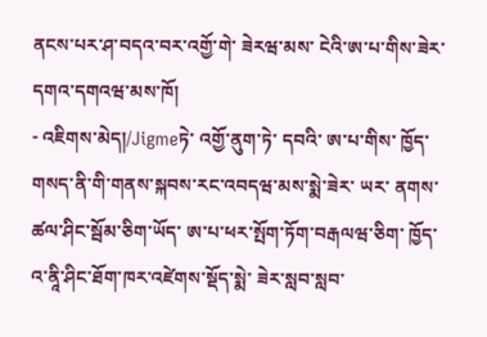ནངས་པར་ཤ་བདའ་བར་འགྱོ་གེ་ ཟེརཝ་མས་ ངེའི་ཨ་པ་གིས་ཟེར་ དགའ་དགའཝ་མས་ཁོ།
- འཇིགས་མེད།/Jigmeཏེ་ འགྱོ་ནུག་ཏེ་ དབའི་ ཨ་པ་གིས་ ཁྱོད་གསད་ནི་གི་གནས་སྐབས་རང་འབདཝ་མས་སྨེ་ཟེར་ ཡར་ ནགས་ཚལ་ཤིང་སྦོམ་ཅིག་ཡོད་ ཨ་པ་ཕར་སྤོག་ཏོག་བརྒལཝ་ཅིག་ ཁྱོད་ འ་ནཱི་ཤིང་ཐོག་ཁར་འཛེགས་སྡོད་སྨེ་ ཟེར་སླབ་སླབ་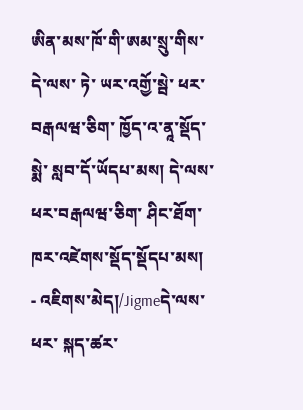ཨིན་མས་ཁོ་གི་ཨམ་སྲུ་གིས་ དེ་ལས་ ཏེ་ ཡར་འགྱོ་སྦེ་ ཕར་བརྒལཝ་ཅིག་ ཁྱོད་འ་ནཱ་སྡོད་སྨེ་ སླབ་དོ་ཡོདཔ་མས། དེ་ལས་ ཕར་བརྒལཝ་ཅིག་ ཤིང་ཐོག་ཁར་འཛེགས་སྡོད་སྡོདཔ་མས།
- འཇིགས་མེད།/Jigmeདེ་ལས་ ཕར་ སྐད་ཚར་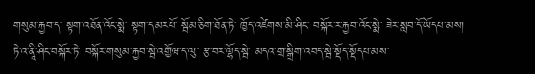གསུམ་རྐྱབ་ད་ སྟག་འཐོན་འོང་སྨེ་ སྟག་དམརཔོ་ སྦོམ་ཅིག་ཐོན་ཏེ་ ཁྱོད་འཛེགས་མི་ཤིང་ བསྐོར་ར་རྐྱབ་འོང་སྨེ་ ཟེར་སླབ་དོ་ཡོདཔ་མས། ཏེ་འ་ནཱི་ཤིང་བསྐོར་ཏེ་ བསྐོར་གསུམ་རྐྱབ་སྦེ་འགྱོཝ་ད་ལུ་ རྩ་བར་ལྷོད་སྦེ་ མདའ་གྲ་སྒྲིག་འབད་སྦེ་སྡོད་སྡོདཔ་མས་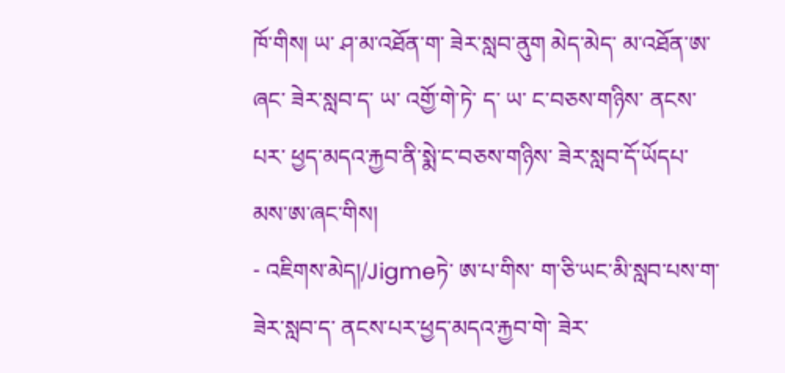ཁོ་གིས། ཡ་ ཤ་མ་འཐོན་ག་ ཟེར་སླབ་ནུག མེད་མེད་ མ་འཐོན་ཨ་ཞང་ ཟེར་སླབ་ད་ ཡ་ འགྱོ་གེ་ཏེ་ ད་ ཡ་ ང་བཅས་གཉིས་ ནངས་པར་ ཕྱད་མདའ་རྐྱབ་ནི་སྨེ་ང་བཅས་གཉིས་ ཟེར་སླབ་དོ་ཡོདཔ་མས་ཨ་ཞང་གིས།
- འཇིགས་མེད།/Jigmeཏེ་ ཨ་པ་གིས་ ག་ཅི་ཡང་མི་སླབ་པས་ག་ ཟེར་སླབ་ད་ ནངས་པར་ཕྱད་མདའ་རྐྱབ་གེ་ ཟེར་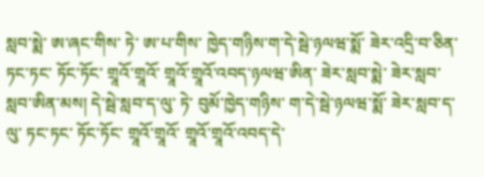སླབ་སྨེ་ ཨ་ཞང་གིས་ ཏེ་ ཨ་པ་གིས་ ཁྱེད་གཉིས་ག་དེ་སྦེ་ཉལཝ་སྨོ་ ཟེར་འདྲི་བ་ཅིན་ ཏང་ཏང་ ཏོང་ཏོང་ གྲཱའོ་གྲཱའོ་ གྲཱའོ་གྲཱའོ་འབད་ཉལཝ་ཨིན་ ཟེར་སླབ་སྨེ་ ཟེར་སླབ་སླབ་ཨིན་མས། དེ་སྦེ་སླབ་ད་ལུ་ ཏེ་ བུམོ་ཁྱེད་གཉིས་ ག་དེ་སྦེ་ཉལཝ་སྨོ་ ཟེར་སླབ་ད་ལུ་ ཏང་ཏང་ ཏོང་ཏོང་ གྲཱའོ་གྲཱའོ་ གྲཱའོ་གྲཱའོ་འབད་དེ་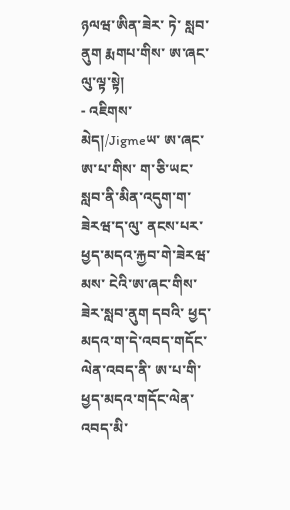ཉལཝ་ཨིན་ཟེར་ ཏེ་ སླབ་ནུག རྨགཔ་གིས་ ཨ་ཞང་ལུ་ལྟ་སྟེ།
- འཇིགས་མེད།/Jigmeཡ་ ཨ་ཞང་ ཨ་པ་གིས་ ག་ཅི་ཡང་སླབ་ནི་མིན་འདུག་ག་ ཟེརཝ་ད་ལུ་ ནངས་པར་ཕྱད་མདའ་རྐྱབ་གེ་ཟེརཝ་མས་ ངེའི་ཨ་ཞང་གིས་ ཟེར་སླབ་ནུག དབའི་ ཕྱད་མདའ་ག་དེ་འབད་གདོང་ལེན་འབད་ནི་ ཨ་པ་གི་ཕྱད་མདའ་གདོང་ལེན་འབད་མི་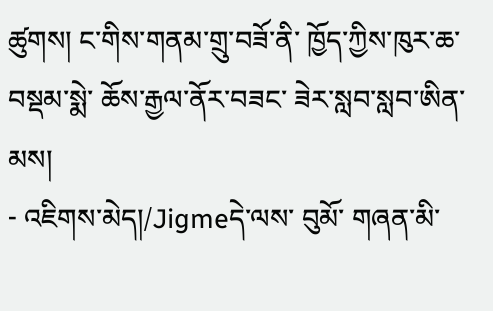ཚུགས། ང་གིས་གནམ་གྲུ་བཟོ་ནི་ ཁྱོད་ཀྱིས་ཁུར་ཆ་བསྡམ་སྨེ་ ཆོས་རྒྱལ་ནོར་བཟང་ ཟེར་སླབ་སླབ་ཨིན་མས།
- འཇིགས་མེད།/Jigmeདེ་ལས་ བུམོ་ གཞན་མི་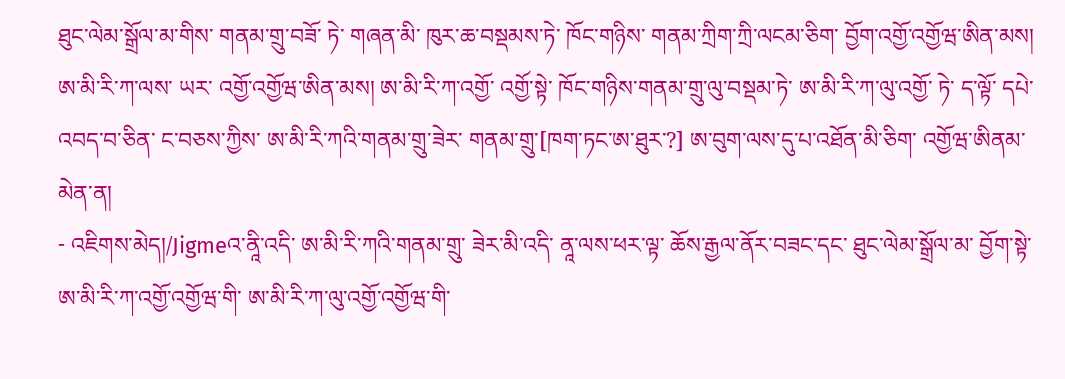ཐུང་ལེམ་སྒྲོལ་མ་གིས་ གནམ་གྲུ་བཟོ་ ཏེ་ གཞན་མི་ ཁུར་ཆ་བསྡམས་ཏེ་ ཁོང་གཉིས་ གནམ་ཀྲིག་ཀྲི་ལངམ་ཅིག་ བྱོག་འགྱོ་འགྱོཝ་ཨིན་མས། ཨ་མི་རི་ཀ་ལས་ ཡར་ འགྱོ་འགྱོཝ་ཨིན་མས། ཨ་མི་རི་ཀ་འགྱོ་ འགྱོ་སྟེ་ ཁོང་གཉིས་གནམ་གྲུ་ལུ་བསྡམ་ཏེ་ ཨ་མི་རི་ཀ་ལུ་འགྱོ་ ཏེ་ ད་ལྟོ་ དཔེ་འབད་བ་ཅིན་ ང་བཅས་ཀྱིས་ ཨ་མི་རི་ཀའི་གནམ་གྲུ་ཟེར་ གནམ་གྲུ་[ཁག་ཏང་ཨ་ཐུར་?] ཨ་བུག་ལས་དུ་པ་འཐོན་མི་ཅིག་ འགྱོཝ་ཨིནམ་མེན་ན།
- འཇིགས་མེད།/Jigmeའ་ནཱི་འདི་ ཨ་མི་རི་ཀའི་གནམ་གྲུ་ ཟེར་མི་འདི་ ནཱ་ལས་ཕར་ལྟ་ ཆོས་རྒྱལ་ནོར་བཟང་དང་ ཐུང་ལེམ་སྒྲོལ་མ་ བྱོག་སྟེ་ཨ་མི་རི་ཀ་འགྱོ་འགྱོཝ་གི་ ཨ་མི་རི་ཀ་ལུ་འགྱོ་འགྱོཝ་གི་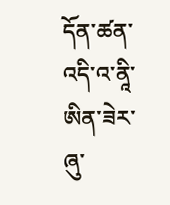དོན་ཚན་འདི་འ་ནཱི་ཨིན་ཟེར་ ཞུ་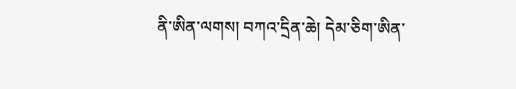ནི་ཨིན་ལགས། བཀའ་དྲིན་ཆེ། དེམ་ཅིག་ཨིན་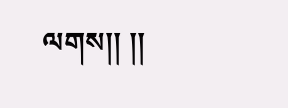ལགས།། །།